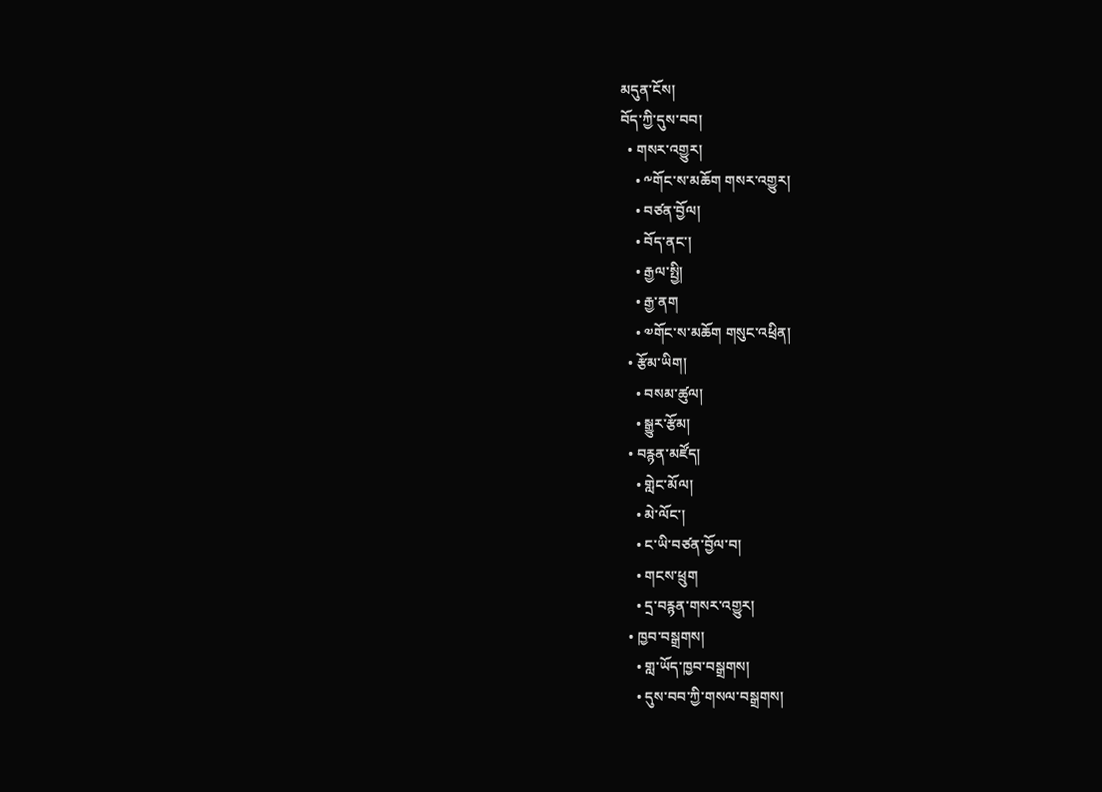མདུན་ངོས།
བོད་ཀྱི་དུས་བབ།
  • གསར་འགྱུར།
    • ༸གོང་ས་མཆོག གསར་འགྱུར།
    • བཙན་བྱོལ།
    • བོད་ནང་།
    • རྒྱལ་སྤྱི།
    • རྒྱ་ནག
    • ༧གོང་ས་མཆོག གསུང་འཕྲིན།
  • རྩོམ་ཡིག།
    • བསམ་ཚུལ།
    • སྒྱུར་རྩོམ།
  • བརྙན་མཛོད།
    • གླེང་མོལ།
    • མེ་ལོང་།
    • ང་ཡི་བཙན་བྱོལ་བ།
    • གངས་ཕྲུག
    • དྲ་བརྙན་གསར་འགྱུར།
  • ཁྱབ་བསྒྲགས།
    • གླ་ཡོད་ཁྱབ་བསྒྲགས།
    • དུས་བབ་ཀྱི་གསལ་བསྒྲགས།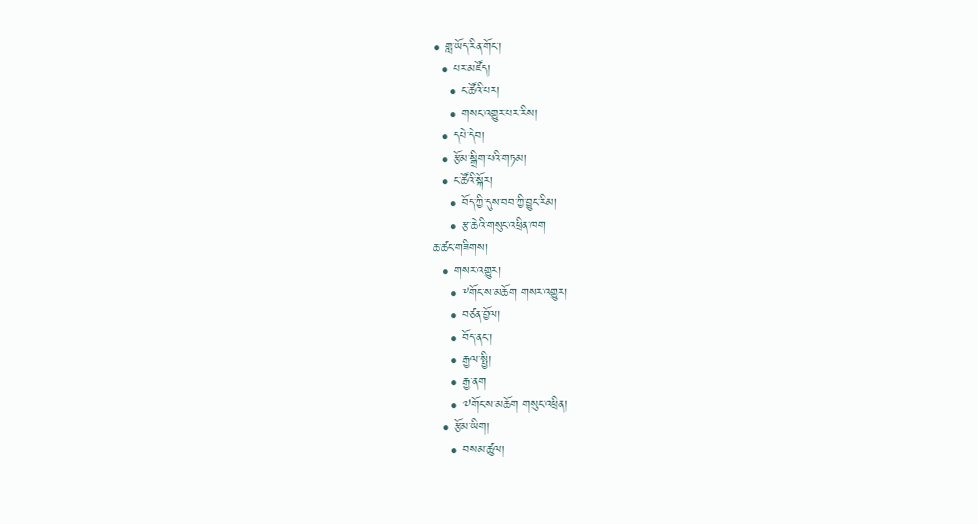• གླ་ཡོད་རིན་གོང་།
  • པར་མཛོད།
    • ང་ཚོའི་པར།
    • གསང་འགྱུར་པར་རིས།
  • དཔེ་དེབ།
  • རྩོམ་སྒྲིག་པའི་གཏམ།
  • ང་ཚོའི་སྐོར།
    • བོད་ཀྱི་དུས་བབ་ཀྱི་བྱུང་རིམ།
    • རྩ་ཆེའི་གསུང་འཕྲིན་ཁག
ཆ་ཚང་གཟིགས།
  • གསར་འགྱུར།
    • ༸གོང་ས་མཆོག གསར་འགྱུར།
    • བཙན་བྱོལ།
    • བོད་ནང་།
    • རྒྱལ་སྤྱི།
    • རྒྱ་ནག
    • ༧གོང་ས་མཆོག གསུང་འཕྲིན།
  • རྩོམ་ཡིག།
    • བསམ་ཚུལ།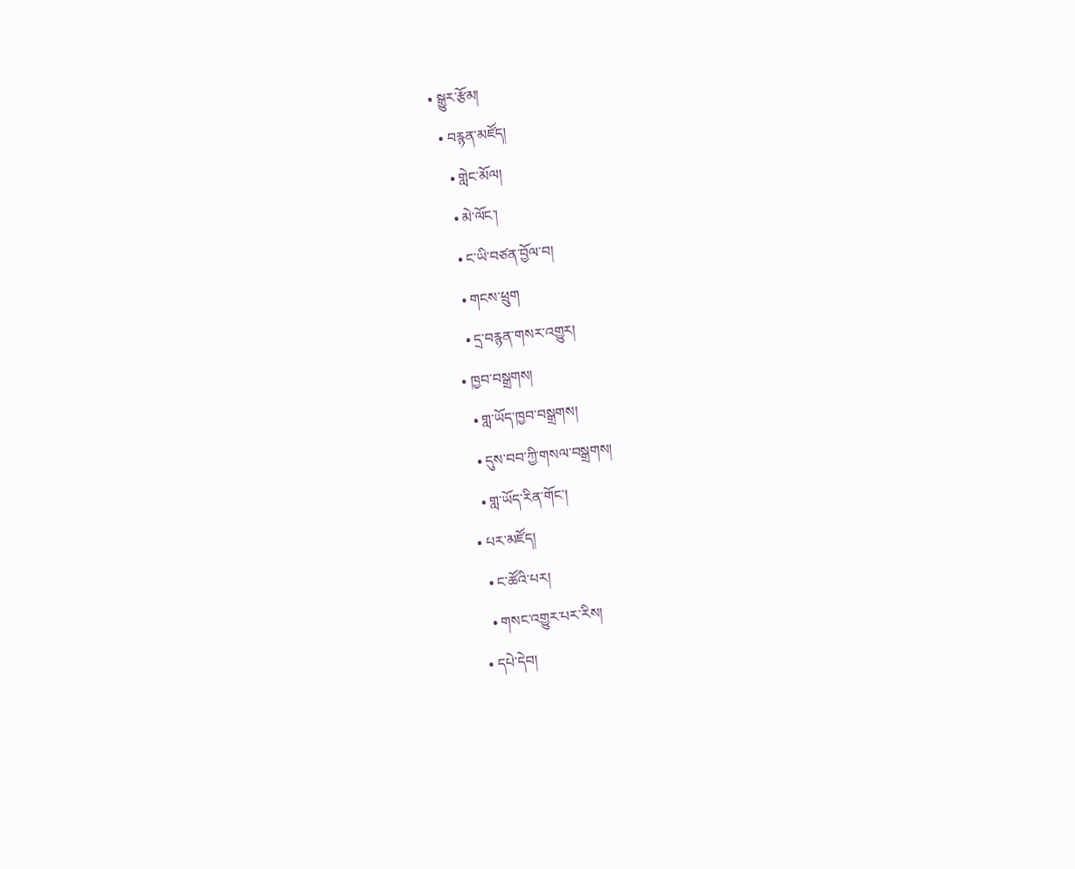• སྒྱུར་རྩོམ།
  • བརྙན་མཛོད།
    • གླེང་མོལ།
    • མེ་ལོང་།
    • ང་ཡི་བཙན་བྱོལ་བ།
    • གངས་ཕྲུག
    • དྲ་བརྙན་གསར་འགྱུར།
  • ཁྱབ་བསྒྲགས།
    • གླ་ཡོད་ཁྱབ་བསྒྲགས།
    • དུས་བབ་ཀྱི་གསལ་བསྒྲགས།
    • གླ་ཡོད་རིན་གོང་།
  • པར་མཛོད།
    • ང་ཚོའི་པར།
    • གསང་འགྱུར་པར་རིས།
  • དཔེ་དེབ།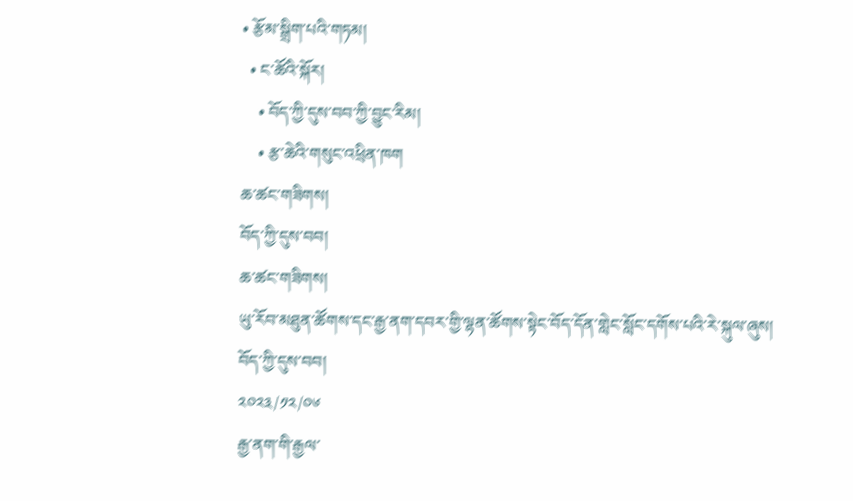• རྩོམ་སྒྲིག་པའི་གཏམ།
  • ང་ཚོའི་སྐོར།
    • བོད་ཀྱི་དུས་བབ་ཀྱི་བྱུང་རིམ།
    • རྩ་ཆེའི་གསུང་འཕྲིན་ཁག
ཆ་ཚང་གཟིགས།
བོད་ཀྱི་དུས་བབ།
ཆ་ཚང་གཟིགས།
ཡུ་རོབ་མཐུན་ཚོགས་དང་རྒྱ་ནག་དབར་གྱི་ལྷན་ཚོགས་སྟེང་བོད་དོན་གླེང་སློང་དགོས་པའི་རེ་སྐུལ་ཞུས།
བོད་ཀྱི་དུས་བབ།
༢༠༢༣/༡༢/༠༦
རྒྱ་ནག་གི་རྒྱལ་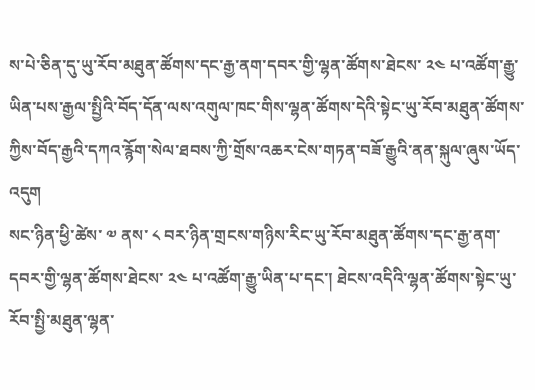ས་པེ་ཅིན་དུ་ཡུ་རོབ་མཐུན་ཚོགས་དང་རྒྱ་ནག་དབར་གྱི་ལྷན་ཚོགས་ཐེངས་ ༢༤ པ་འཚོག་རྒྱུ་ཡིན་པས་རྒྱལ་སྤྱིའི་བོད་དོན་ལས་འགུལ་ཁང་གིས་ལྷན་ཚོགས་དེའི་སྟེང་ཡུ་རོབ་མཐུན་ཚོགས་ཀྱིས་བོད་རྒྱའི་དཀའ་རྙོག་སེལ་ཐབས་ཀྱི་གྲོས་འཆར་ངེས་གཏན་བཟོ་རྒྱུའི་ནན་སྐུལ་ཞུས་ཡོད་འདུག
སང་ཉིན་ཕྱི་ཚེས་ ༧ ནས་ ༨ བར་ཉིན་གྲངས་གཉིས་རིང་ཡུ་རོབ་མཐུན་ཚོགས་དང་རྒྱ་ནག་དབར་གྱི་ལྷན་ཚོགས་ཐེངས་ ༢༤ པ་འཚོག་རྒྱུ་ཡིན་པ་དང་། ཐེངས་འདིའི་ལྷན་ཚོགས་སྟེང་ཡུ་རོབ་སྤྱི་མཐུན་ལྷན་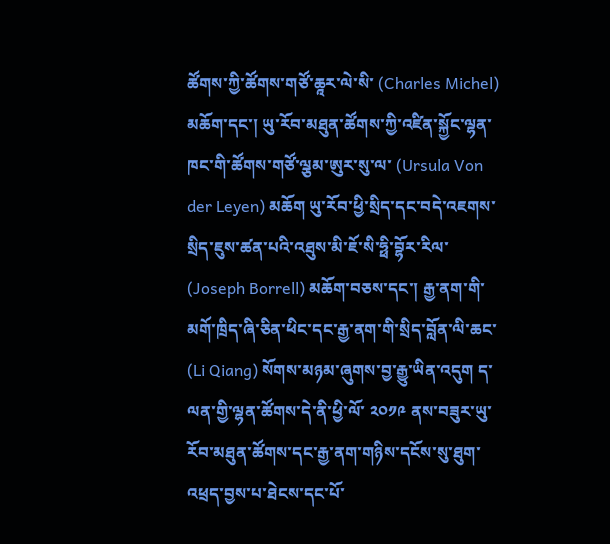ཚོགས་ཀྱི་ཚོགས་གཙོ་ཆཱར་ལེ་སི་ (Charles Michel) མཆོག་དང་། ཡུ་རོབ་མཐུན་ཚོགས་ཀྱི་འཛིན་སྐྱོང་ལྷན་ཁང་གི་ཚོགས་གཙོ་ལྕམ་ཨུར་སུ་ལ་ (Ursula Von der Leyen) མཆོག ཡུ་རོབ་ཕྱི་སྲིད་དང་བདེ་འཇགས་སྲིད་ཇུས་ཚན་པའི་འཐུས་མི་ཇོ་སི་ཧྥི་བྷོར་རིལ་ (Joseph Borrell) མཆོག་བཅས་དང་། རྒྱ་ནག་གི་མགོ་ཁྲིད་ཞི་ཅིན་ཕིང་དང་རྒྱ་ནག་གི་སྲིད་བློན་ལི་ཆང་ (Li Qiang) སོགས་མཉམ་ཞུགས་བྱ་རྒྱུ་ཡིན་འདུག ད་ལན་གྱི་ལྷན་ཚོགས་དེ་ནི་ཕྱི་ལོ་ ༢༠༡༩ ནས་བཟུར་ཡུ་རོབ་མཐུན་ཚོགས་དང་རྒྱ་ནག་གཉིས་དངོས་སུ་ཐུག་འཕྲད་བྱས་པ་ཐེངས་དང་པོ་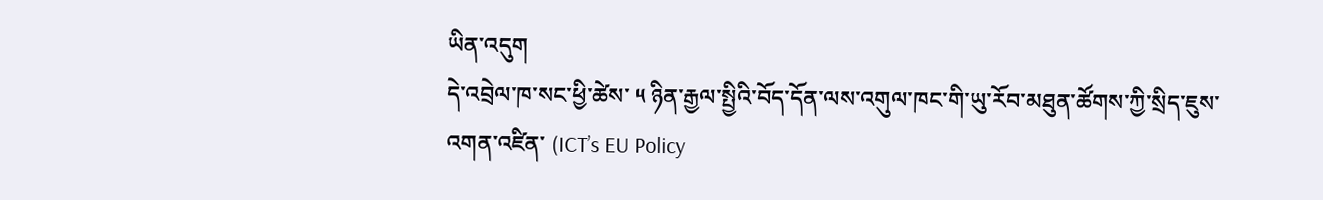ཡིན་འདུག
དེ་འབྲེལ་ཁ་སང་ཕྱི་ཚེས་ ༥ ཉིན་རྒྱལ་སྤྱིའི་བོད་དོན་ལས་འགུལ་ཁང་གི་ཡུ་རོབ་མཐུན་ཚོགས་ཀྱི་སྲིད་ཇུས་འགན་འཛིན་ (ICT’s EU Policy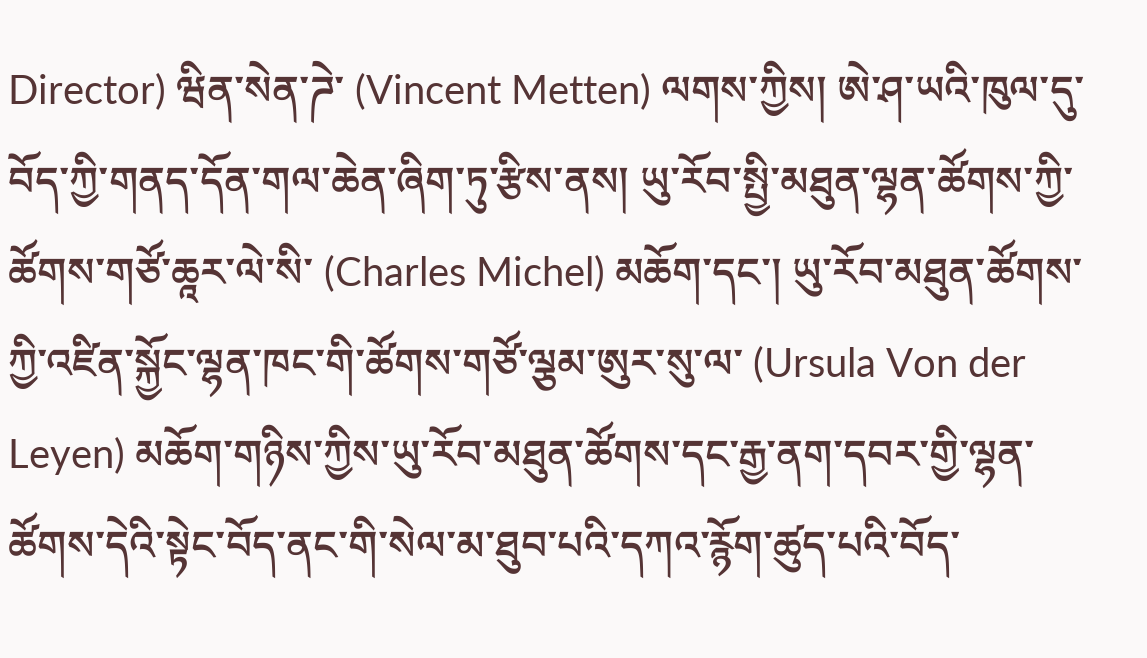Director) ཝིན་སེན་ཌེ་ (Vincent Metten) ལགས་ཀྱིས། ཨེ་ཤ་ཡའི་ཁུལ་དུ་བོད་ཀྱི་གནད་དོན་གལ་ཆེན་ཞིག་ཏུ་རྩིས་ནས། ཡུ་རོབ་སྤྱི་མཐུན་ལྷན་ཚོགས་ཀྱི་ཚོགས་གཙོ་ཆཱར་ལེ་སི་ (Charles Michel) མཆོག་དང་། ཡུ་རོབ་མཐུན་ཚོགས་ཀྱི་འཛིན་སྐྱོང་ལྷན་ཁང་གི་ཚོགས་གཙོ་ལྕམ་ཨུར་སུ་ལ་ (Ursula Von der Leyen) མཆོག་གཉིས་ཀྱིས་ཡུ་རོབ་མཐུན་ཚོགས་དང་རྒྱ་ནག་དབར་གྱི་ལྷན་ཚོགས་དེའི་སྟེང་བོད་ནང་གི་སེལ་མ་ཐུབ་པའི་དཀའ་རྙོག་ཚུད་པའི་བོད་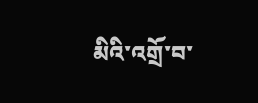མིའི་འགྲོ་བ་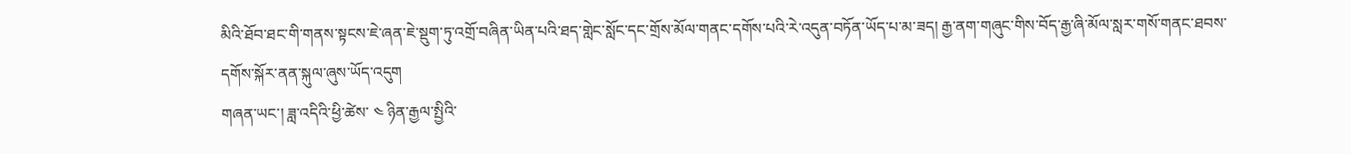མིའི་ཐོབ་ཐང་གི་གནས་སྟངས་ཇེ་ཞན་ཇེ་སྡུག་ཏུ་འགྲོ་བཞིན་ཡིན་པའི་ཐད་གླེང་སློང་དང་གྲོས་མོལ་གནང་དགོས་པའི་རེ་འདུན་བཏོན་ཡོད་པ་མ་ཟད། རྒྱ་ནག་གཞུང་གིས་བོད་རྒྱ་ཞི་མོལ་སླར་གསོ་གནང་ཐབས་དགོས་སྐོར་ནན་སྐུལ་ཞུས་ཡོད་འདུག
གཞན་ཡང་། ཟླ་འདིའི་ཕྱི་ཚེས་ ༤ ཉིན་རྒྱལ་སྤྱིའི་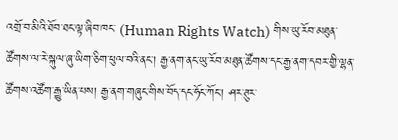འགྲོ་བ་མིའི་ཐོབ་ཐང་ལྟ་ཞིབ་ཁང་ (Human Rights Watch) གིས་ཡུ་རོབ་མཐུན་ཚོགས་ལ་རེ་སྐུལ་ཞུ་ཡིག་ཅིག་ཕུལ་བའི་ནང་། རྒྱ་ནག་ནང་ཡུ་རོབ་མཐུན་ཚོགས་དང་རྒྱ་ནག་དབར་གྱི་ལྷན་ཚོགས་འཚོག་རྒྱུ་ཡིན་པས། རྒྱ་ནག་གཞུང་གིས་བོད་དང་ཧོང་ཀོང་། ཤར་ཊུར་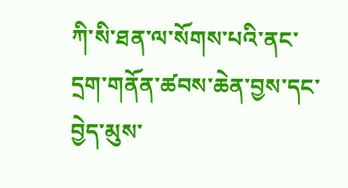ཀི་སི་ཐན་ལ་སོགས་པའི་ནང་དྲག་གནོན་ཚབས་ཆེན་བྱས་དང་བྱེད་མུས་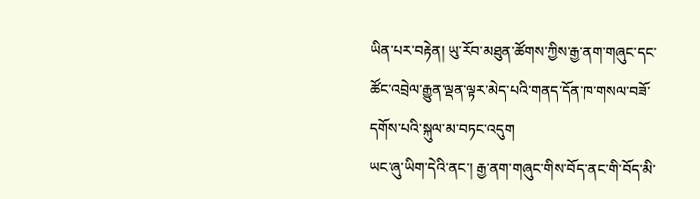ཡིན་པར་བརྟེན། ཡུ་རོབ་མཐུན་ཚོགས་ཀྱིས་རྒྱ་ནག་གཞུང་དང་ཚོང་འབྲེལ་རྒྱུན་ལྡན་ལྟར་མེད་པའི་གནད་དོན་ཁ་གསལ་བཟོ་དགོས་པའི་སྐུལ་མ་བཏང་འདུག
ཡང་ཞུ་ཡིག་དེའི་ནང་། རྒྱ་ནག་གཞུང་གིས་བོད་ནང་གི་བོད་མི་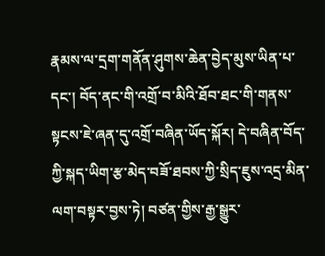རྣམས་ལ་དྲག་གནོན་ཤུགས་ཆེན་བྱེད་མུས་ཡིན་པ་དང་། བོད་ནང་གི་འགྲོ་བ་མིའི་ཐོབ་ཐང་གི་གནས་སྟངས་ཇེ་ཞན་དུ་འགྲོ་བཞིན་ཡོད་སྐོར། དེ་བཞིན་བོད་ཀྱི་སྐད་ཡིག་རྩ་མེད་བཟོ་ཐབས་ཀྱི་སྲིད་ཇུས་འདྲ་མིན་ལག་བསྟར་བྱས་ཏེ། བཙན་གྱིས་རྒྱ་སྒྱུར་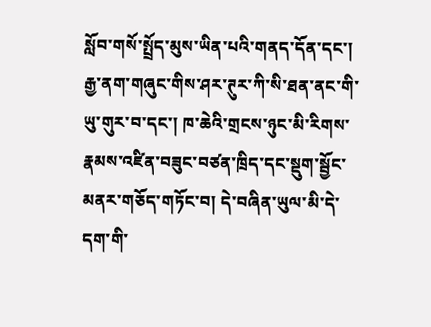སློབ་གསོ་སྤྲོད་མུས་ཡིན་པའི་གནད་དོན་དང་། རྒྱ་ནག་གཞུང་གིས་ཤར་ཊུར་ཀི་སི་ཐན་ནང་གི་ཡུ་གུར་བ་དང་། ཁ་ཆེའི་གྲངས་ཉུང་མི་རིགས་རྣམས་འཛིན་བཟུང་བཙན་ཁྲིད་དང་སྡུག་སྦྱོང་མནར་གཅོད་གཏོང་བ། དེ་བཞིན་ཡུལ་མི་དེ་དག་གི་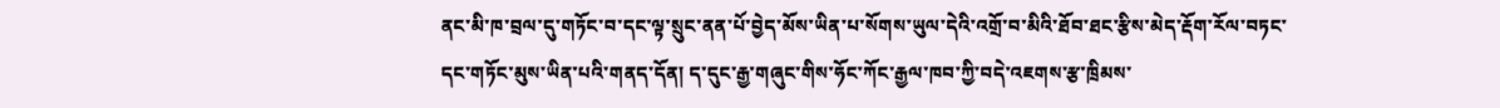ནང་མི་ཁ་བྲལ་དུ་གཏོང་བ་དང་ལྟ་སྲུང་ནན་པོ་བྱེད་མོས་ཡིན་པ་སོགས་ཡུལ་དེའི་འགྲོ་བ་མིའི་ཐོབ་ཐང་རྩིས་མེད་རྡོག་རོལ་བཏང་དང་གཏོང་མུས་ཡིན་པའི་གནད་དོན། ད་དུང་རྒྱ་གཞུང་གིས་ཧོང་ཀོང་རྒྱལ་ཁབ་ཀྱི་བདེ་འཇགས་རྩ་ཁྲིམས་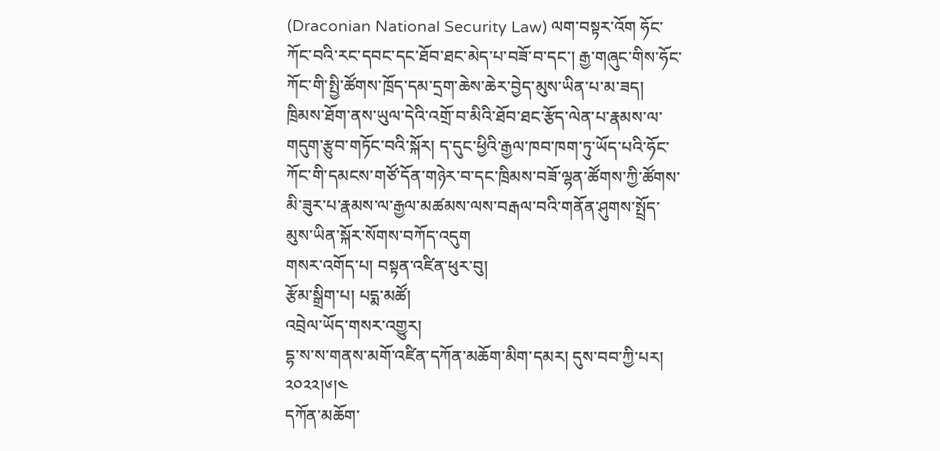(Draconian National Security Law) ལག་བསྟར་འོག ཧོང་ཀོང་བའི་རང་དབང་དང་ཐོབ་ཐང་མེད་པ་བཟོ་བ་དང་། རྒྱ་གཞུང་གིས་ཧོང་ཀོང་གི་སྤྱི་ཚོགས་ཁྲོད་དམ་དྲག་ཆེས་ཆེར་བྱེད་མུས་ཡིན་པ་མ་ཟད། ཁྲིམས་ཐོག་ནས་ཡུལ་དེའི་འགྲོ་བ་མིའི་ཐོབ་ཐང་རྩོད་ལེན་པ་རྣམས་ལ་གདུག་རྩུབ་གཏོང་བའི་སྐོར། ད་དུང་ཕྱིའི་རྒྱལ་ཁབ་ཁག་ཏུ་ཡོད་པའི་ཧོང་ཀོང་གི་དམངས་གཙོ་དོན་གཉེར་བ་དང་ཁྲིམས་བཟོ་ལྷན་ཚོགས་ཀྱི་ཚོགས་མི་ཟུར་པ་རྣམས་ལ་རྒྱལ་མཚམས་ལས་བརྒལ་བའི་གནོན་ཤུགས་སྤྲོད་མུས་ཡིན་སྐོར་སོགས་བཀོད་འདུག
གསར་འགོད་པ། བསྟན་འཛིན་ཕུར་བུ།
རྩོམ་སྒྲིག་པ། པདྨ་མཚོ།
འབྲེལ་ཡོད་གསར་འགྱུར།
དྷ་ས་ས་གནས་མགོ་འཛིན་དཀོན་མཆོག་མིག་དམར། དུས་བབ་ཀྱི་པར། ༢༠༢༢།༦།༤
དཀོན་མཆོག་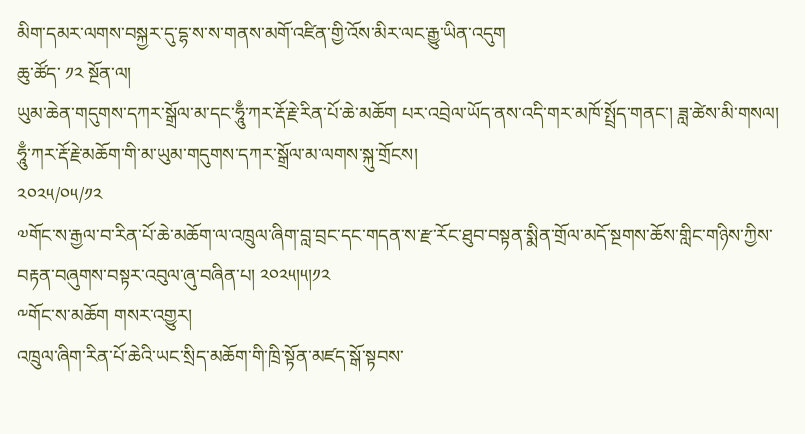མིག་དམར་ལགས་བསྐྱར་དུ་དྷ་ས་ས་གནས་མགོ་འཛིན་གྱི་འོས་མིར་ལང་རྒྱུ་ཡིན་འདུག
ཆུ་ཚོད་ ༡༢ སྔོན་ལ།
ཡུམ་ཆེན་གདུགས་དཀར་སྒྲོལ་མ་དང་ཧཱུྃ་ཀར་རྡོ་རྗེ་རིན་པོ་ཆེ་མཆོག པར་འབྲེལ་ཡོད་ནས་འདི་གར་མཁོ་སྤྲོད་གནང་། ཟླ་ཚེས་མི་གསལ།
ཧཱུྃ་ཀར་རྡོ་རྗེ་མཆོག་གི་མ་ཡུམ་གདུགས་དཀར་སྒྲོལ་མ་ལགས་སྐུ་གྲོངས།
༢༠༢༥/༠༥/༡༢
༧གོང་ས་རྒྱལ་བ་རིན་པོ་ཆེ་མཆོག་ལ་འཁྲུལ་ཞིག་བླ་བྲང་དང་གདན་ས་རྫ་རོང་ཐུབ་བསྟན་སྨིན་གྲོལ་མདོ་སྔགས་ཆོས་གླིང་གཉིས་ཀྱིས་བརྟན་བཞུགས་བསྟར་འབུལ་ཞུ་བཞིན་པ། ༢༠༢༥།༥།༡༢
༸གོང་ས་མཆོག གསར་འགྱུར།
འཁྲུལ་ཞིག་རིན་པོ་ཆེའི་ཡང་སྲིད་མཆོག་གི་ཁྲི་སྟོན་མཛད་སྒོ་སྟབས་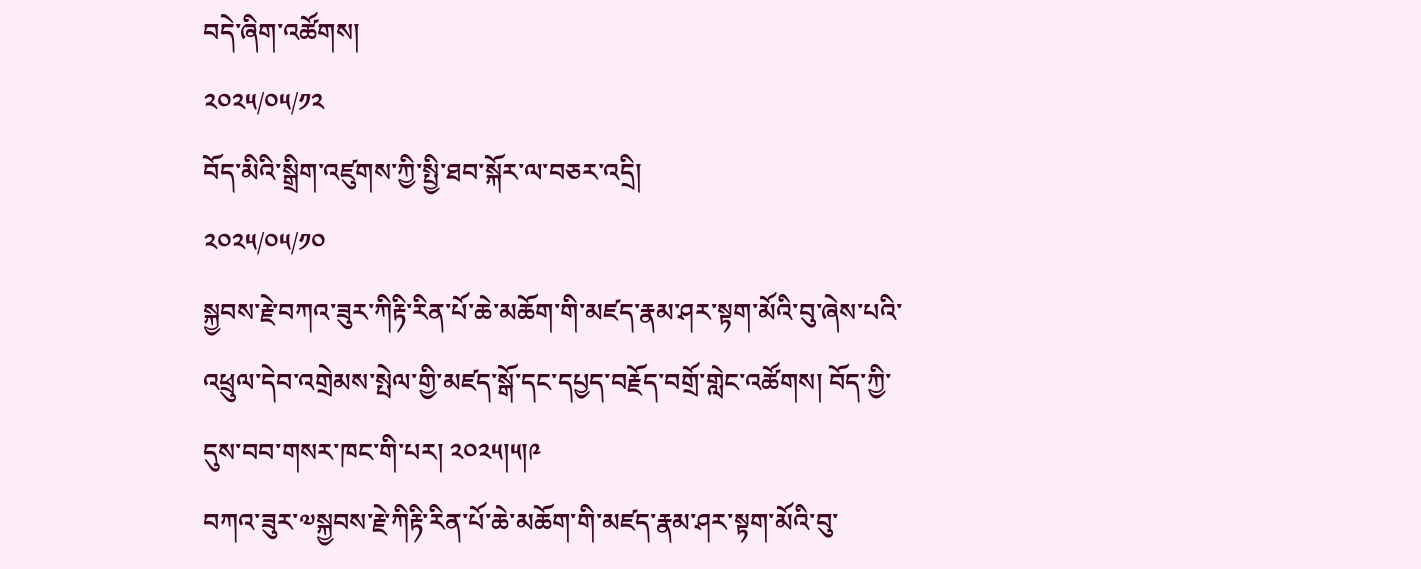བདེ་ཞིག་འཚོགས།
༢༠༢༥/༠༥/༡༢
བོད་མིའི་སྒྲིག་འཛུགས་ཀྱི་སྤྱི་ཐབ་སྐོར་ལ་བཅར་འདྲི།
༢༠༢༥/༠༥/༡༠
སྐྱབས་རྗེ་བཀའ་ཟུར་ཀིརྟི་རིན་པོ་ཆེ་མཆོག་གི་མཛད་རྣམ་ཤར་སྟག་མོའི་བུ་ཞེས་པའི་འཕྲུལ་དེབ་འགྲེམས་སྤེལ་གྱི་མཛད་སྒོ་དང་དཔྱད་བརྗོད་བགྲོ་གླེང་འཚོགས། བོད་ཀྱི་དུས་བབ་གསར་ཁང་གི་པར། ༢༠༢༥།༥།༩
བཀའ་ཟུར་༧སྐྱབས་རྗེ་ཀིརྟི་རིན་པོ་ཆེ་མཆོག་གི་མཛད་རྣམ་ཤར་སྟག་མོའི་བུ་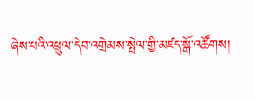ཞེས་པའི་འཕྲུལ་དེབ་འགྲེམས་སྤེལ་གྱི་མཛད་སྒོ་འཚོགས།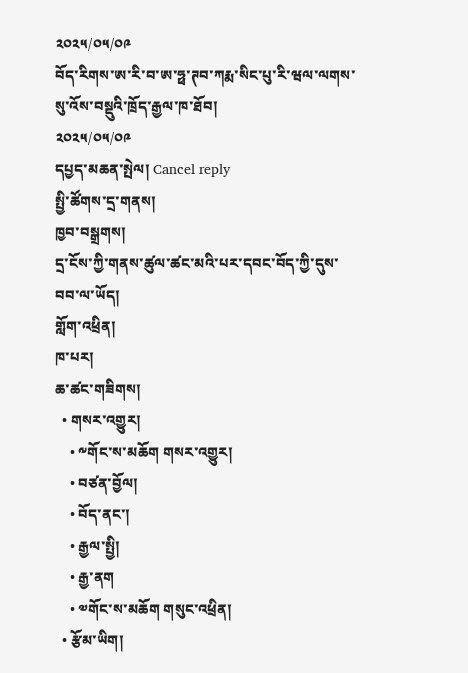༢༠༢༥/༠༥/༠༩
བོད་རིགས་ཨ་རི་བ་ཨ་ཧྥ་ཊབ་ཀརྨ་སིང་པུ་རི་ཝལ་ལགས་སུ་འོས་བསྡུའི་ཁྲོད་རྒྱལ་ཁ་ཐོབ།
༢༠༢༥/༠༥/༠༩
དཔྱད་མཆན་སྤེལ། Cancel reply
སྤྱི་ཚོགས་དྲ་གནས།
ཁྱབ་བསྒྲགས།
དྲ་ངོས་ཀྱི་གནས་ཚུལ་ཚང་མའི་པར་དབང་བོད་ཀྱི་དུས་བབ་ལ་ཡོད།
གློག་འཕྲིན།
ཁ་པར།
ཆ་ཚང་གཟིགས།
  • གསར་འགྱུར།
    • ༸གོང་ས་མཆོག གསར་འགྱུར།
    • བཙན་བྱོལ།
    • བོད་ནང་།
    • རྒྱལ་སྤྱི།
    • རྒྱ་ནག
    • ༧གོང་ས་མཆོག གསུང་འཕྲིན།
  • རྩོམ་ཡིག།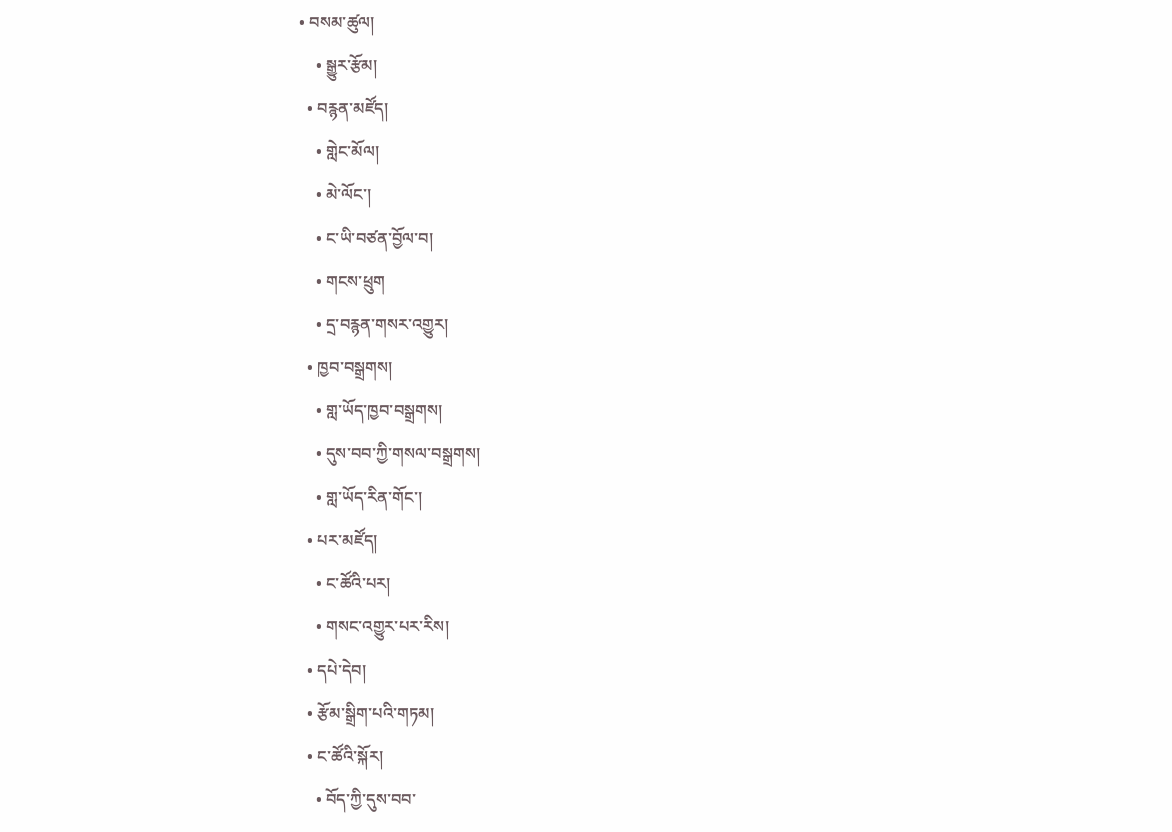• བསམ་ཚུལ།
    • སྒྱུར་རྩོམ།
  • བརྙན་མཛོད།
    • གླེང་མོལ།
    • མེ་ལོང་།
    • ང་ཡི་བཙན་བྱོལ་བ།
    • གངས་ཕྲུག
    • དྲ་བརྙན་གསར་འགྱུར།
  • ཁྱབ་བསྒྲགས།
    • གླ་ཡོད་ཁྱབ་བསྒྲགས།
    • དུས་བབ་ཀྱི་གསལ་བསྒྲགས།
    • གླ་ཡོད་རིན་གོང་།
  • པར་མཛོད།
    • ང་ཚོའི་པར།
    • གསང་འགྱུར་པར་རིས།
  • དཔེ་དེབ།
  • རྩོམ་སྒྲིག་པའི་གཏམ།
  • ང་ཚོའི་སྐོར།
    • བོད་ཀྱི་དུས་བབ་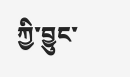ཀྱི་བྱུང་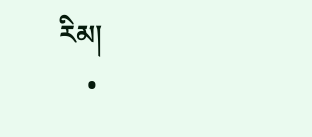རིམ།
    •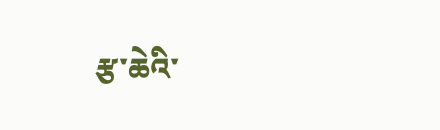རྩ་ཆེའི་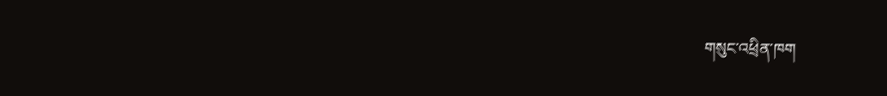གསུང་འཕྲིན་ཁག